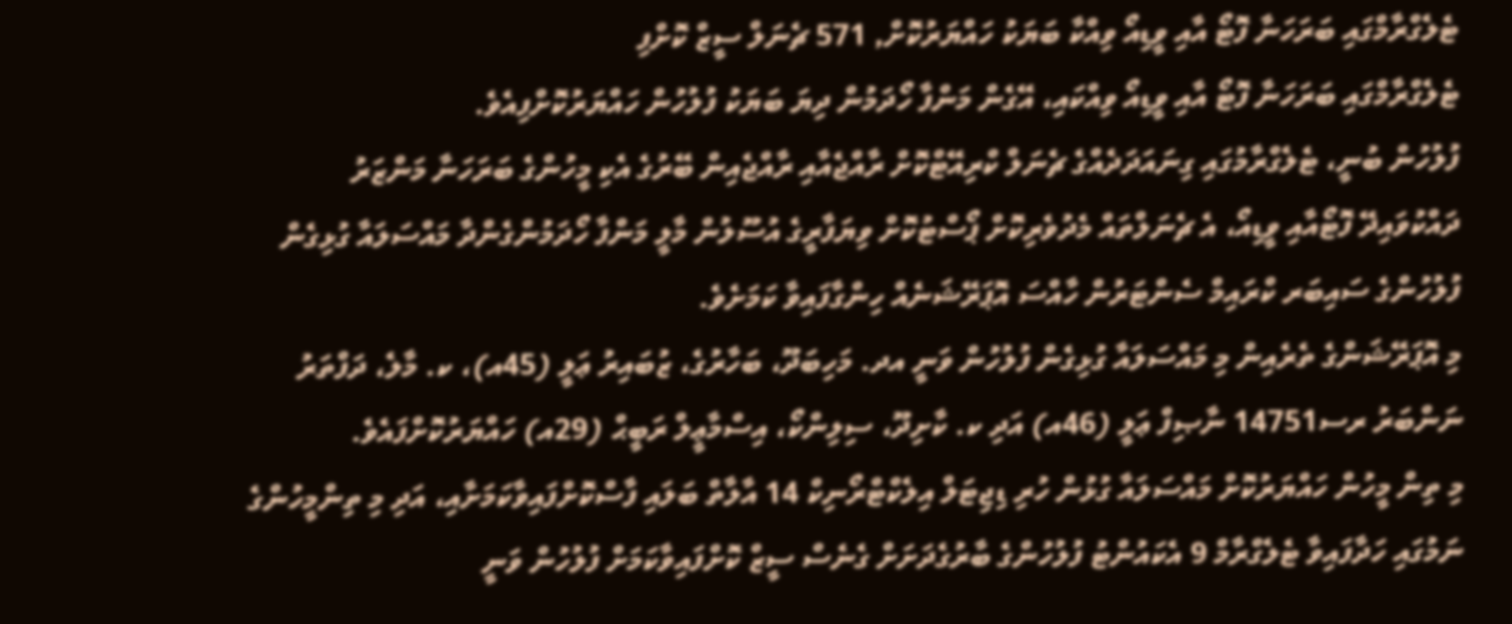ޓެލެގްރާމްގައި ބަރަހަނާ ފޮޓޯ އާއި ވީޑިއޯ ވިއްކާ ބަޔަކު ހައްޔަރުކޮށް, 571 ޗެނަލް ސީޒް ކޮށްފި
ޓެލެގްރާމްގައި ބަރަހަނާ ފޮޓޯ އާއި ވީޑިއޯ ވިއްކައި، އޭގެން މަންފާ ހޯދަމުން ދިޔަ ބަޔަކު ފުލުހުން ހައްޔަރުކޮށްފިއެވެ.
ފުލުހުން ބުނީ، ޓެލެގްރާމުގައި ގިނައަދަދެއްގެ ޗެނަލް ކްރިއޭޓްކޮށް ރާއްޖެއާއި ރާއްޖެއިން ބޭރުގެ އެކި މީހުންގެ ބަރަހަނާ މަންޒަރު ދައްކުވައިދޭ ފޮޓޯއާއި ވީޑިއޯ، އެ ޗެނަލްތައް މެދުވެރިކޮށް ޕޯސްޓުކޮށް ވިޔަފާރީގެ އުސޫލުން މާލީ މަންފާ ހޯދަމުންގެންދާ މައްސަލައާ ގުޅިގެން ފުލުހުންގެ ސައިބަރ ކްރައިމް ސެންޓަރުން ހާއްސަ އޮޕަރޭޝަނެއް ހިންގާފައިވާ ކަމަށެވެ.
މި އޮޕަރޭޝަންގެ ތެރެއިން މި މައްސަލައާ ގުޅިގެން ފުލުހުން ވަނީ އދ. މަހިބަދޫ، ބަހާރުގެ، ޒުބައިރު ޢަލީ (45އ)، ކ. މާލެ، ދަފްތަރު ނަންބަރު ރސ14751 ނާޞިފް ޢަލީ (46އ) އަދި ކ. ކާށިދޫ، ސިލިންކޯ، އިސްމާޢީލް ރަބީޙް (29އ) ހައްޔަރުކޮށްފައެވެ.
މި ތިން މީހުން ހައްޔަރުކޮށް މައްސަލައާ ގުޅުން ހުރި ޑިޖިޓަލް އިލެކްޓްރޯނިކް 14 އާލާތް ބަލައި ފާސްކޮށްފައިވާކަމަށާއި، އަދި މި ތިންމީހުންގެ ނަމުގައި ހަދާފައިވާ ޓެލެގްރާމް 9 އެކައުންޓު ފުލުހުންގެ ބާރުގެދަށަށް ގެނެސް ސީޒް ކޮށްފައިވާކަމަށް ފުލުހުން ވަނީ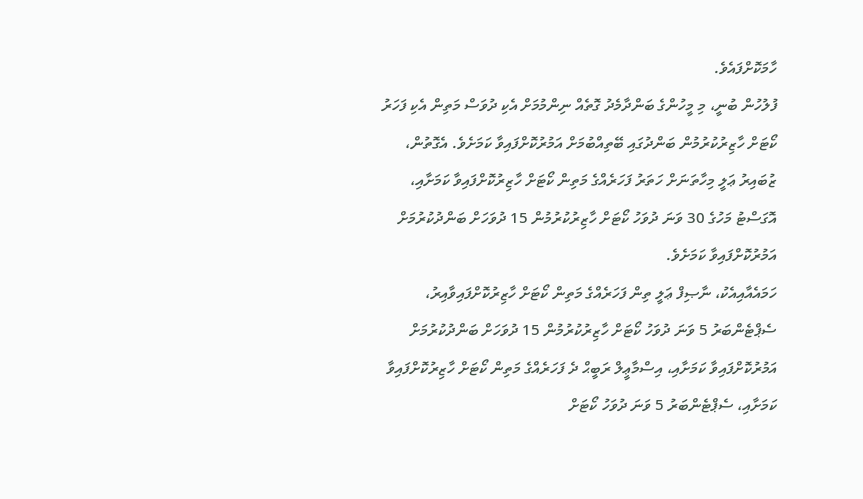ހާމަކޮށްފައެވެ.
ފުލުހުން ބުނީ، މި މީހުންގެ ބަންދާމެދު ގޮތެއް ނިންމުމަށް އެކި ދުވަސް މަތިން އެކި ފަހަރު ކޯޓަށް ހާޒިރުކުރުމުން ބަންދުގައި ބޭތިއްބުމަށް އަމުރުކޮށްފައިވާ ކަމަށެވެ. އެގޮތުން، ޒުބައިރު ޢަލީ މިހާތަނަށް ހަތަރު ފަހަރެއްގެ މަތިން ކޯޓަށް ހާޒިރުކޮށްފައިވާ ކަމަށާއި، އޮގަސްޓު މަހުގެ 30 ވަނަ ދުވަހު ކޯޓަށް ހާޒިރުކުރުމުން 15 ދުވަހަށް ބަންދުކުރުމަށް އަމުރުކޮށްފައިވާ ކަމަށެވެ.
ހަމައެއާއިއެކު، ނާޞިފް ޢަލީ ތިން ފަހަރެއްގެ މަތިން ކޯޓަށް ހާޒިރުކޮށްފައިވާއިރު، ސެޕްޓެންބަރު 5 ވަނަ ދުވަހު ކޯޓަށް ހާޒިރުކުރުމުން 15 ދުވަހަށް ބަންދުކުރުމަށް އަމުރުކޮށްފައިވާ ކަމަށާއި، އިސްމާޢީލް ރަބީޙް ދެ ފަހަރެއްގެ މަތިން ކޯޓަށް ހާޒިރުކޮށްފައިވާ ކަމަށާއި، ސެޕްޓެންބަރު 5 ވަނަ ދުވަހު ކޯޓަށް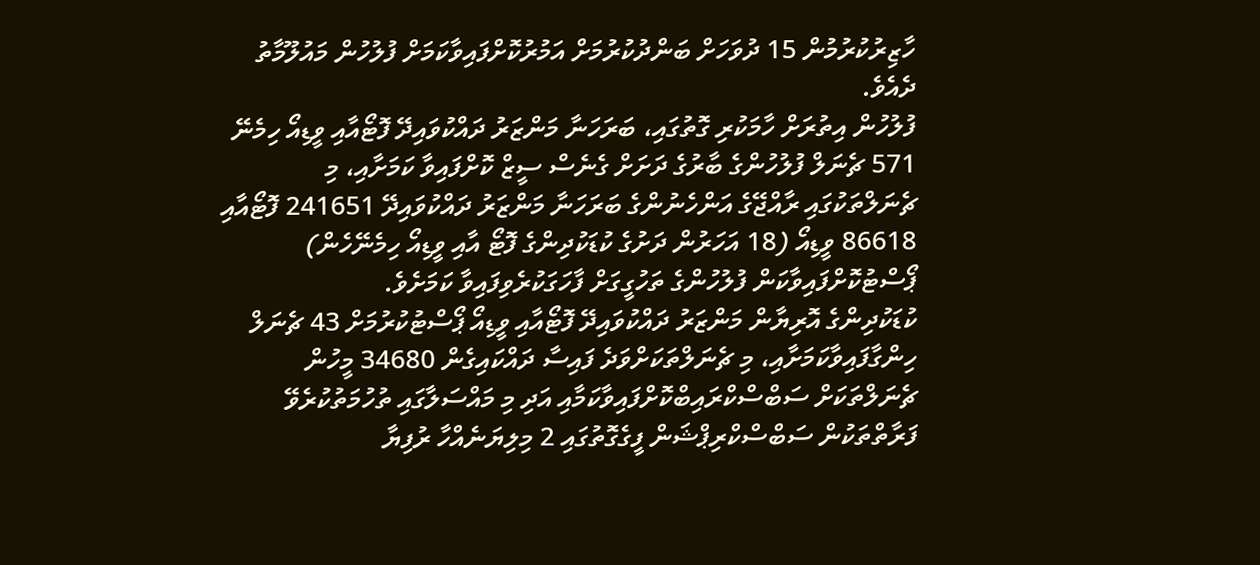ހާޒިރުކުރުމުން 15 ދުވަހަށް ބަންދުކުރުމަށް އަމުރުކޮށްފައިވާކަމަށް ފުލުހުން މައުލޫމާތު ދެއެވެ.
ފުލުހުން އިތުރަށް ހާމަކުރި ގޮތުގައި، ބަރަހަނާ މަންޒަރު ދައްކުވައިދޭ ފޮޓޯއާއި ވީޑިއޯ ހިމެނޭ 571 ޗެނަލް ފުލުހުންގެ ބާރުގެ ދަށަށް ގެނެސް ސީޒް ކޮށްފައިވާ ކަމަށާއި، މި ޗެނަލްތަކުގައި ރާއްޖޭގެ އަންހެނުންގެ ބަރަހަނާ މަންޒަރު ދައްކުވައިދޭ 241651 ފޮޓޯއާއި 86618 ވީޑިއޯ (18 އަހަރުން ދަށުގެ ކުޑަކުދިންގެ ފޮޓޯ އާއި ވީޑިއޯ ހިމެނޭހެން) ޕޯސްޓުކޮށްފައިވާކަން ފުލުހުންގެ ތަހުގީގަށް ފާހަގަކުރެވިފައިވާ ކަމަށެވެ.
ކުޑަކުދިންގެ އޮރިޔާން މަންޒަރު ދައްކުވައިދޭ ފޮޓޯއާއި ވީޑިއޯ ޕޯސްޓުކުރުމަށް 43 ޗެނަލް ހިންގާފައިވާކަމަށާއި، މި ޗެނަލްތަކަށްވަދެ ފައިސާ ދައްކައިގެން 34680 މީހުން ޗެނަލްތަކަށް ސަބްސްކްރައިބްކޮށްފައިވާކަމާއި އަދި މި މައްސަލާގައި ތުހުމަތުކުރެވޭ ފަރާތްތަކުން ސަބްސްކްރިޕްޝަން ފީގެގޮތުގައި 2 މިލިޔަނެއްހާ ރުފިޔާ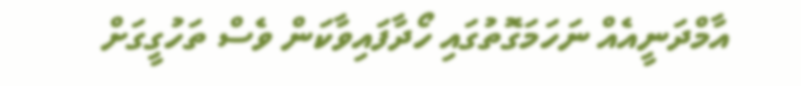އާމްދަނީއެއް ނަހަމަގޮތުގައި ހޯދާފައިވާކަން ވެސް ތަހުގީގަށް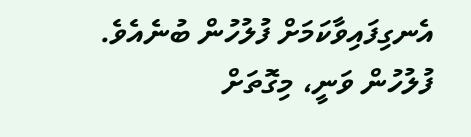އެނގިފައިވާކަމަށް ފުލުހުން ބުނެއެވެ.
ފުލުހުން ވަނީ، މިގޮތަށް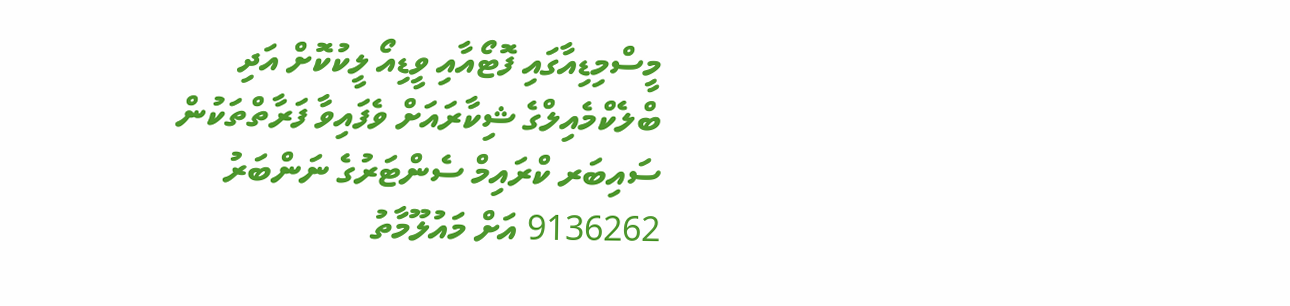މީސްމިޑިއާގައި ފޮޓޯއާއި ވީޑިއޯ ލީކުކޮށް އަދި ބްލެކްމެއިލްގެ ޝިކާރައަށް ވެފައިވާ ފަރާތްތަކުން ސައިބަރ ކްރައިމް ސެންޓަރުގެ ނަންބަރު 9136262 އަށް މައުލޫމާތު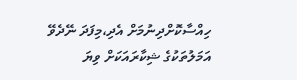ހިއްސާކޮށްދިނުމަށް އެދި،މިފަދަ ނޭދެވޭ އަމަލުތަކުގެ ޝިކާރައަކަށް ވިޔަ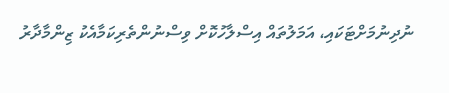ނުދިނުމަށްޓަކައި، އަމަލުތައް އިސްލާހުކޮށް ވިސްނުންތެރިކަމާއެކު ޒިންމާދާރު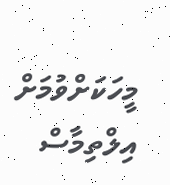މީހަކަށްވުމަށް އިލްތިމާސް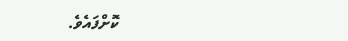ކޮށްފައެވެ.